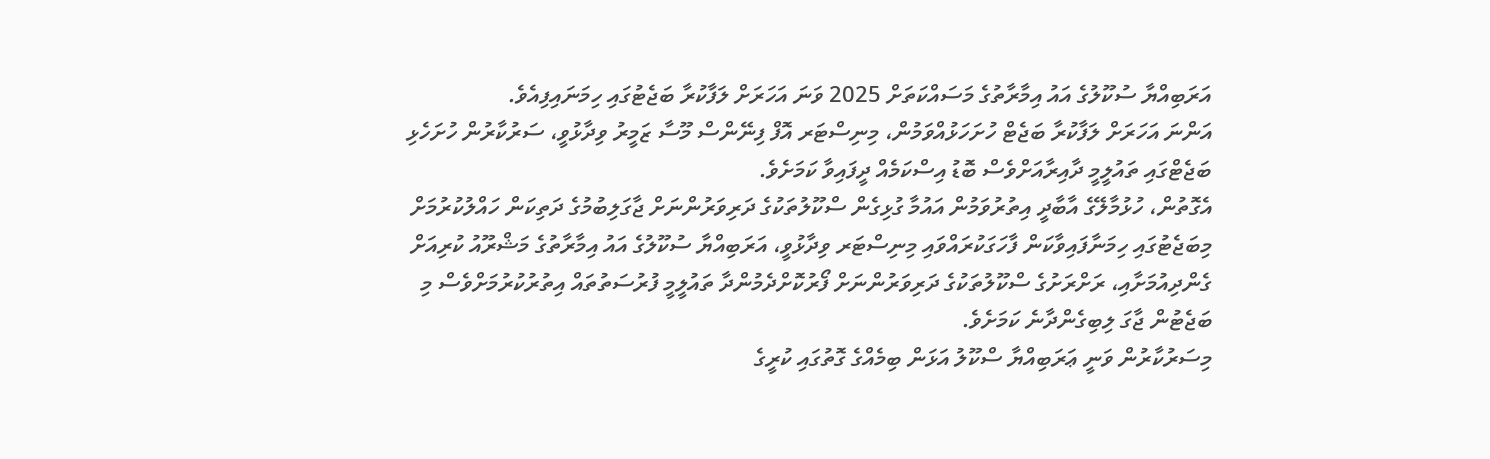އަރަބިއްޔާ ސުކޫލުގެ އައު އިމާރާތުގެ މަސައްކަތަށް 2025 ވަނަ އަހަރަށް ލަފާކުރާ ބަޖެޓުގައި ހިމަނައިފިއެވެ.
އަންނަ އަހަރަށް ލަފާކުރާ ބަޖެޓް ހުށަހަޅުއްވަމުން، މިނިސްޓަރ އޮފް ފިނޭންސް މޫސާ ޒަމީރު ވިދާޅުވީ، ސަރުކާރުން ހުށަހެޅި ބަޖެޓްގައި ތައުލީމީ ދާއިރާއަށްވެސް ބޮޑު އިސްކަމެއް ދީފައިވާ ކަމަށެވެ.
އެގޮތުން، ހުޅުމާލޭގެ އާބާދީ އިތުރުވަމުން އައުމާ ގުޅިގެން ސްކޫލުތަކުގެ ދަރިވަރުންނަށް ޖާގަލިބުމުގެ ދަތިކަން ހައްލުކުރުމަށް މިބަޖެޓުގައި ހިމަނާފައިވާކަން ފާހަގަކުރައްވައި މިނިސްޓަރ ވިދާޅުވީ، އަރަބިއްޔާ ސުކޫލުގެ އައު އިމާރާތުގެ މަޝްރޫއު ކުރިއަށް ގެންދިއުމަށާއި، ރަށްރަށުގެ ސްކޫލުތަކުގެ ދަރިވަރުންނަށް ފޯރުކޮށްދެމުންދާ ތައުލީމީ ފުރުސަތުތައް އިތުރުކުރުމަށްވެސް މި ބަޖެޓުން ޖާގަ ލިބިގެންދާނެ ކަމަށެވެ.
މިސަރުކާރުން ވަނީ ޢަރަބިއްޔާ ސްކޫލު އަޅަން ބިމެއްގެ ގޮތުގައި ކުރީގެ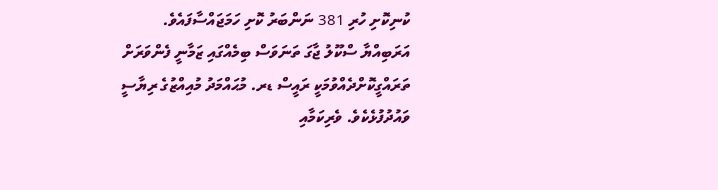ކުނިކޮށި ހުރި 381 ނަންބަރު ކޮށި ހަމަޖައްސާފައެވެ.
އަރަބިއްޔާ ސްކޫލު ޖާގަ ތަނަވަސް ބިމެއްގައި ޒަމާނީ ފެންވަރަށް ތަރައްގީކޮށްދެއްވުމަކީ ރައީސް ޑރ. މުޙައްމަދު މުއިއްޒުގެ ރިޔާސީ ވައުދުފުޅެކެވެ. ވެރިކަމާއި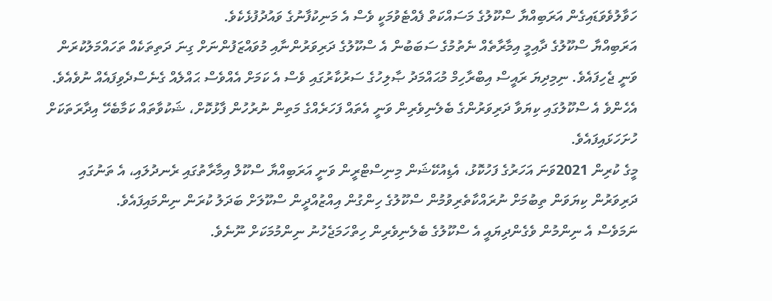ހަވާލުވެވަޑައިގެން އަރަބިއްޔާ ސްކޫލުގެ މަސައްކަތް ފެއްޓެވުމަކީ ވެސް އެ މަނިކުފާނުގެ ވައުދުފުޅެކެވެ.
އަރަބިއްޔާ ސްކޫލުގެ ދާއިމީ އިމާރާތެއް ނެތުމުގެ ސަބަބުން އެ ސްކޫލުގެ ދަރިވަރުންނާއި މުވައްޒަފުންނަށް ގިނަ ދަތިތަކެއް ތަހައްމަލުކުރަން ވަނީ ޖެހިފައެވެ. ނިމިދިޔަ ރައީސް އިބްރާހިމް މުޙައްމަދު ޞާލިހުގެ ސަރުކާރުގައި ވެސް އެ ކަމަށް އެއްވެސް ޙައްލެއް ގެނެސްދެވިފައެއް ނުވެއެވެ.
އެހެންވެ އެ ސްކޫލުގައި ކިޔަވާ ދަރިވަރުންގެ ބެލެނިވެރިން ވަނީ އެތައް ފަހަރެއްގެ މަތިން ނުރުހުން ފާޅުކޮށް، ޝަކުވާތައް ކަމާބެހޭ އިދާރަތަކަށް ހުށަހަޅައިފައެވެ.
މީގެ ކުރިން 2021ވަނަ އަހަރުގެ ފަހުކޮޅު، އެޑިއުކޭޝަން މިނިސްޓްރީން ވަނީ އަރަބިއްޔާ ސްކޫލް އިމާރާތުގައި ރެނދުލައި، އެ ތަނުގައި ދަރިވަރުން ކިޔަވަން ތިބުމަށް ނުރައްކާތެރިވުމުން ސްކޫލުގެ ހިންގުން އިއްޒުއްދީން ސްކޫލަށް ބަދަލު ކުރަން ނިންމައިފައެވެ.
ނަމަވެސް އެ ނިންމުން ވެގެންދިޔައީ އެ ސްކޫލުގެ ބެލެނިވެރިން ހިތްހަމަޖެހުނު ނިންމުމަކަށް ނޫނެވެ.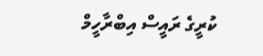ކުރީގެ ރައީސް އިބްރާހީމް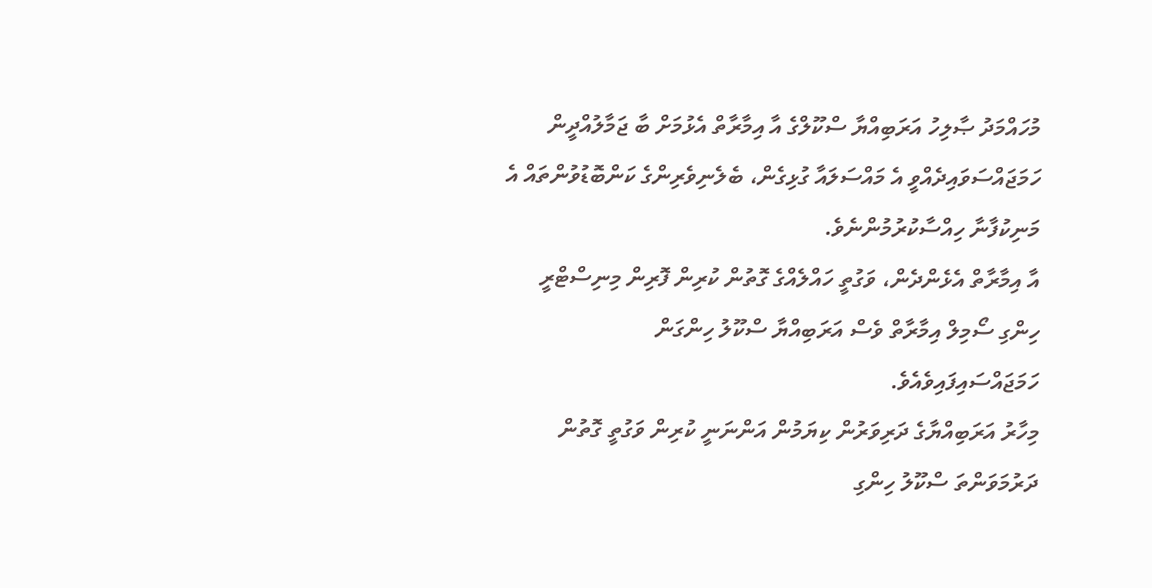މުހައްމަދު ޞާލިހު އަރަބިއްޔާ ސްކޫލްގެ އާ އިމާރާތް އެޅުމަށް ބާ ޖަމާލުއްދީން ހަމަޖައްސަވައިދެއްވީ އެ މައްސަލައާ ގުޅިގެން، ބެލެނިވެރިންގެ ކަންބޮޑުވުންތައް އެ މަނިކުފާނާ ހިއްސާކުރުމުންނެވެ.
އާ އިމާރާތް އެޅެންދެން، ވަގުތީ ހައްލެއްގެ ގޮތުން ކުރިން ފޮރިން މިނިސްޓްރީ ހިންގި ސޯމިލް އިމާރާތް ވެސް އަރަބިއްޔާ ސްކޫލު ހިންގަން ހަމަޖައްސައިފައިވެއެވެ.
މިހާރު އަރަބިއްޔާގެ ދަރިވަރުން ކިޔަމުން އަންނަނީ ކުރިން ވަގުތީ ގޮތުން ދަރުމަވަންތަ ސްކޫލު ހިންގި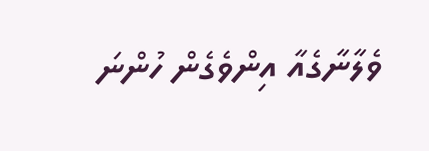ވެލާނާގެއާ އިންވެގެން ހުންނަ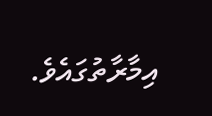އިމާރާތުގައެވެ.